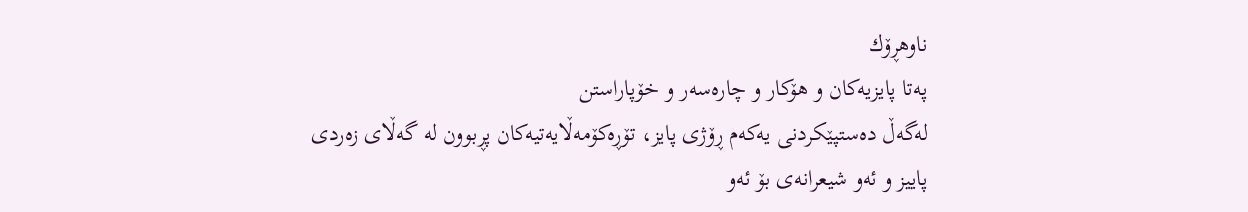ناوهڕۆك
پەتا پایزیەكان و ھۆكار و چارەسەر و خۆپاراستن
لەگەڵ دەستپێكردنی یەكەم ڕۆژی پایز، تۆڕەكۆمەڵایەتیەكان پڕبوون لە گەڵای زەردی پاییز و ئەو شیعرانەی بۆ ئەو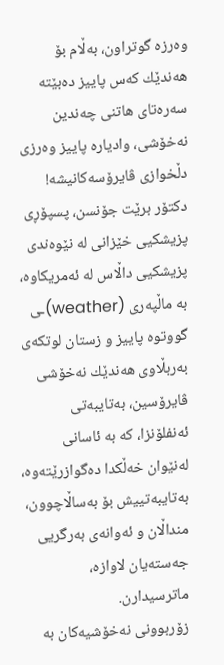وەرزە گوتراون، بەڵام بۆ ھەندێك كەس پاییز دەبێتە سەرەتای ھاتنی چەندین نەخۆشی، وادیارە پاییز وەرزی دڵخوازی ڤایرۆسەكانیشە!
دكتۆر برێت جۆنسن، پسپۆڕی پزیشكیی خێزانی لە نێوەندی پزیشكیی داڵاس لە ئەمریكاوە، بە ماڵپەری (weather)ـی گووتوە پاییز و زستان لوتكەی بەربڵاوی ھەندێك نەخۆشی ڤایرۆسین، بەتایبەتی ئەنفلۆنزا، كە بە ئاسانی لەنێوان خەڵكدا دەگوازرێتەوە، بەتایبەتییش بۆ بەساڵاچوون، منداڵان و ئەوانەی بەرگریی جەستەیان لاوازە، ماترسیدارن.
زۆربوونی نەخۆشیەكان بە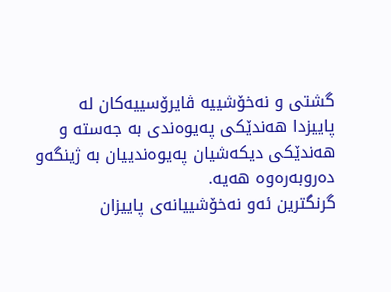گشتی و نەخۆشییە ڤایرۆسییەكان لە پاییزدا ھەندێكی پەیوەندی بە جەستە و ھەندێكی دیكەشیان پەیوەندییان بە ژینگەو دەروبەرەوە ھەیە.
گرنگترین ئەو نەخۆشییانەی پاییزان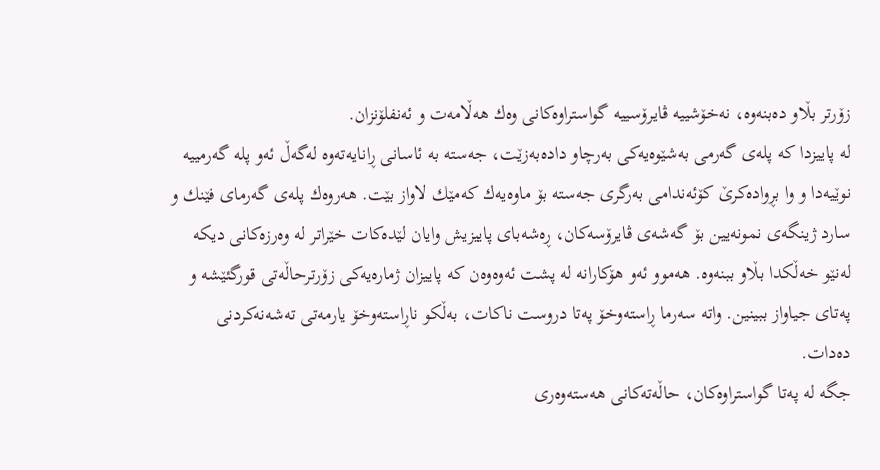زۆرتر بڵاو دەبنەوە، نەخۆشییە ڤایرۆسییە گواستراوەكانی وەك ھەڵامەت و ئەنفلۆنزان.
لە پاییزدا كە پلەی گەرمی بەشێوەیەكی بەرچاو دادەبەزێت، جەستە بە ئاسانی ڕانایەتەوە لەگەڵ ئەو پلە گەرمییە نوێیەدا و وا بڕوادەكرێ كۆئەندامی بەرگری جەستە بۆ ماوەیەك كەمێك لاواز بێت. ھەروەك پلەی گەرمای فێنك و سارد ژینگەی نمونەیین بۆ گەشەی ڤایرۆسەكان، ڕەشەبای پاییزیش وایان لێدەكات خێراتر لە وەرزەكانی دیكە لەنێو خەڵكدا بڵاو ببنەوە. ھەموو ئەو ھۆكارانە لە پشت ئەوەوەن كە پاییزان ژمارەیەكی زۆرترحاڵەتی قورگئێشە و پەتای جیاواز ببینین. واتە سەرما ڕاستەوخۆ پەتا دروست ناكات، بەڵكو ناڕاستەوخۆ یارمەتی تەشەنەكردنی دەدات.
جگە لە پەتا گواستراوەكان، حاڵەتەكانی ھەستەوەری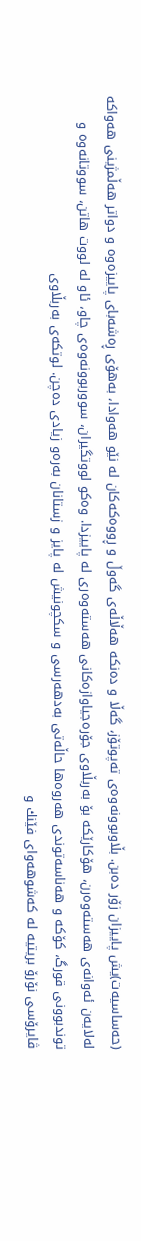(حەساسیەت)یش پاییزان زۆر دەبن. بڵاوبوونەوەی تەپوتۆز، گەڵا و دەنكە ھەڵاڵەی گەوڵ و ڕووەكەكان لە نێو ھەوادا، بەھۆی ڕەشەبای پاییزەوە و دواتر ھەڵمژینی ھەواكە لەلایەن ئەوانەی ھەستەوەرن، ھۆكارێكە بۆ بەربڵاوی جۆرەجیاوازەكانی ھەستەوەری لە پاییزدا. وەكو لووتگیران، سووربوونەوەی چاو، ئاو لە لووت ھاتن، سووتانەوە و توندبوونی قورگ، كۆكە و ھەناسەتوندی ھەروەھا حاڵەتی بەدھەرسی و سكچونیش لە پایز و زستانان بەرەو زیادی دەچن. لوتكەی بەربڵاوی
ڤایرۆسی نۆرۆ بریتیە لە كەشوھەوای فێنك و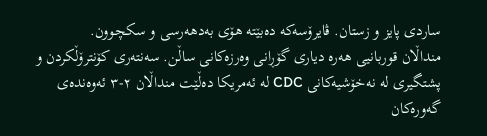ساردی پایز و زستان. ڤایرۆسەكە دەبێتە ھۆی بەدھەرسی و سكچوون.
منداڵان قوربانیی ھەرە دیاری گۆڕانی وەرزەكانی ساڵن. سەنتەری كۆنترۆڵكردن و پشتگیری لە نەخۆشیەكانی CDC لە ئەمریكا دەڵێت منداڵان ٢-٣ ئەوەندەی گەورەكان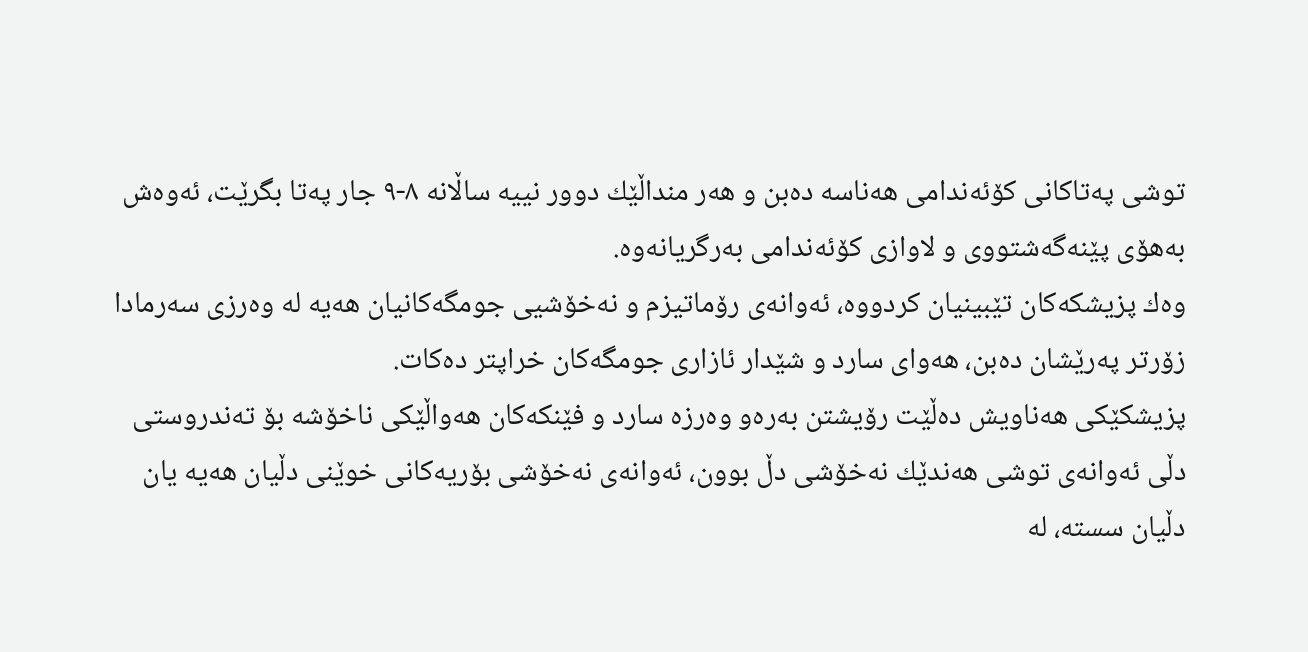توشی پەتاكانی كۆئەندامی ھەناسە دەبن و ھەر منداڵێك دوور نییە ساڵانە ٨-٩ جار پەتا بگرێت، ئەوەش بەھۆی پێنەگەشتووی و لاوازی كۆئەندامی بەرگریانەوە.
وەك پزیشكەكان تێبینیان كردووە، ئەوانەی رۆماتیزم و نەخۆشیی جومگەكانیان ھەیە لە وەرزی سەرمادا زۆرتر پەرێشان دەبن، ھەوای سارد و شێدار ئازاری جومگەكان خراپتر دەكات.
پزیشكێكی ھەناویش دەڵێت رۆیشتن بەرەو وەرزە سارد و فێنكەكان ھەواڵێكی ناخۆشە بۆ تەندروستی دڵی ئەوانەی توشی ھەندێك نەخۆشی دڵ بوون، ئەوانەی نەخۆشی بۆریەكانی خوێنی دڵیان ھەیە یان دڵیان سستە، لە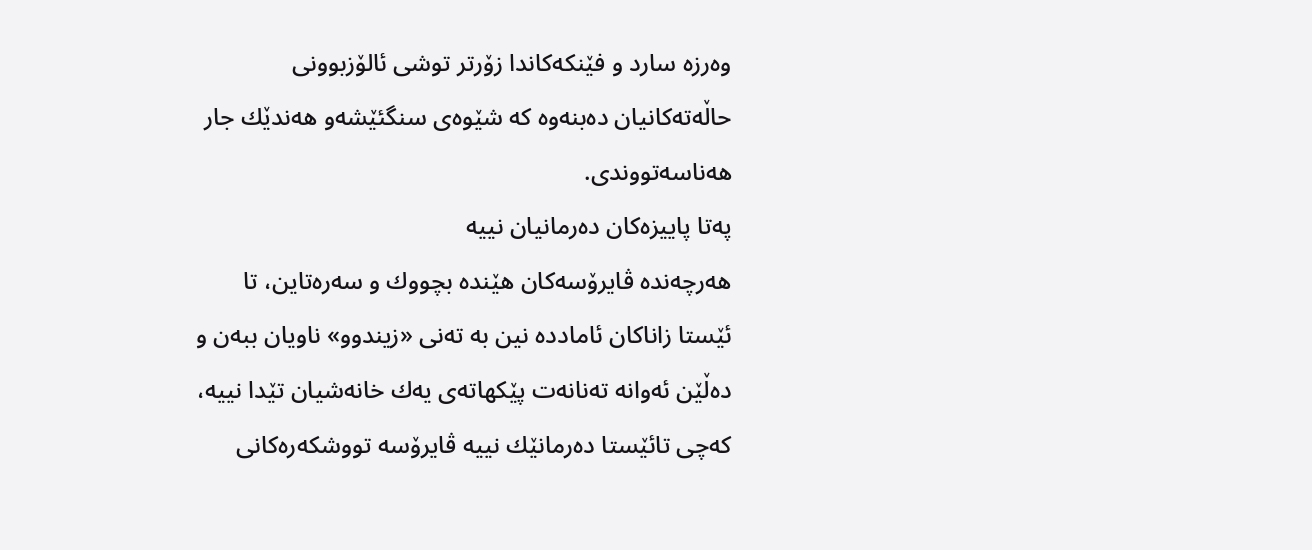وەرزە سارد و فێنكەكاندا زۆرتر توشی ئالۆزبوونی حاڵەتەكانیان دەبنەوە كە شێوەی سنگئێشەو ھەندێك جار ھەناسەتووندی.
پەتا پاییزەكان دەرمانیان نییە
ھەرچەندە ڤایرۆسەكان ھێندە بچووك و سەرەتاین، تا ئێستا زاناكان ئاماددە نین بە تەنی «زیندوو» ناویان ببەن و دەڵێن ئەوانە تەنانەت پێكھاتەی یەك خانەشیان تێدا نییە، كەچی تائێستا دەرمانێك نییە ڤایرۆسە تووشكەرەكانی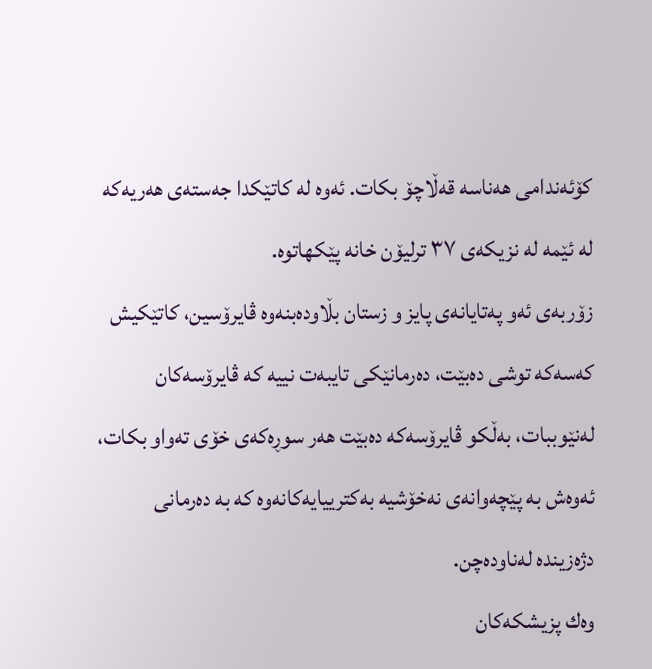كۆئەندامی ھەناسە قەڵاچۆ بكات. ئەوە لە كاتێكدا جەستەی ھەریەكە لە ئێمە لە نزیكەی ٣٧ ترلیۆن خانە پێكھاتوە.
زۆربەی ئەو پەتایانەی پایز و زستان بڵاودەبنەوە ڤایرۆسین، كاتێكیش كەسەكە توشی دەبێت، دەرمانێكی تایبەت نییە كە ڤایرۆسەكان لەنێوببات، بەڵكو ڤایرۆسەكە دەبێت ھەر سوڕەكەی خۆی تەواو بكات، ئەوەش بە پێچەوانەی نەخۆشیە بەكترییایەكانەوە كە بە دەرمانی دژەزیندە لەناودەچن.
وەك پزیشكەكان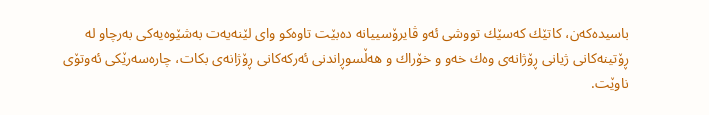باسیدەكەن، كاتێك كەسێك تووشی ئەو ڤایرۆسییانە دەبێت تاوەكو وای لێنەیەت بەشێوەیەكی بەرچاو لە ڕۆتینەكانی ژیانی ڕۆژانەی وەك خەو و خۆراك و ھەڵسوڕاندنی ئەركەكانی ڕۆژانەی بكات، چارەسەرێكی ئەوتۆی ناوێت.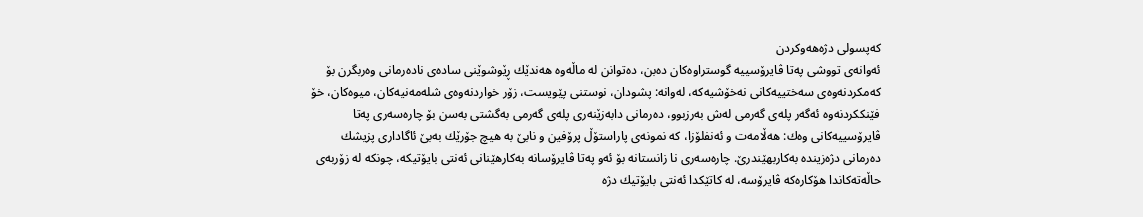كەپسولی دژەھەوكردن
ئەوانەی تووشی پەتا ڤایرۆسییە گوستراوەكان دەبن، دەتوانن لە ماڵەوە ھەندێك ڕێوشوێنی سادەی نادەرمانی وەربگرن بۆ كەمكردنەوەی سەختییەكانی نەخۆشیەكە، لەوانە: پشودان، نوستنی پێویست، زۆر خواردنەوەی شلەمەنیەكان، میوەكان، خۆ فێنككردنەوە ئەگەر پلەی گەرمی لەش بەرزبوو، دەرمانی دابەزێنەری پلەی گەرمی بەگشتی بەسن بۆ چارەسەری پەتا ڤایرۆسییەكانی وەك: ھەڵامەت و ئەنفلۆزا، كە نمونەی پاراستۆڵ پرۆفین و نابێ بە ھیچ جۆرێك بەبێ ئاگاداری پزیشك دەرمانی دژەزیندە بەكاربھێندرێ. چارەسەری نا زانستانە بۆ ئەو پەتا ڤایرۆسانە بەكارھێنانی ئەنتی بایۆتیكە، چونكە لە زۆربەی حاڵەتەكاندا ھۆكارەكە ڤایرۆسە، لە كاتێكدا ئەنتی بایۆتیك دژە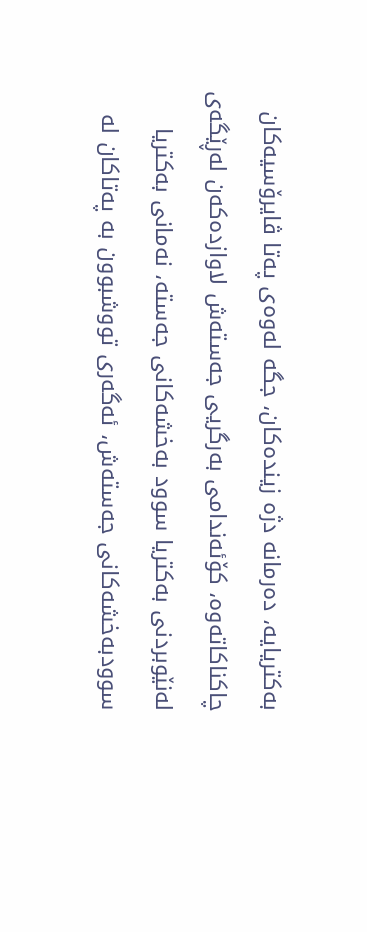بەكتریایە، دەرمانە دژە زیندەكان، جگە لەوەی پەتا ڤایرۆسیەكان چاكناكاتەوە، كۆئەندامی بەرگریی جەستەش لاوازدەكەن لەڕێگەی لەنێوبردنی بەكتریا سوود بەخشەكانی جەستە، نەمانی بەكتریا سوودبەخشەكانی جەستەش، ئەگەری تووشبوون بە پەتاكان لە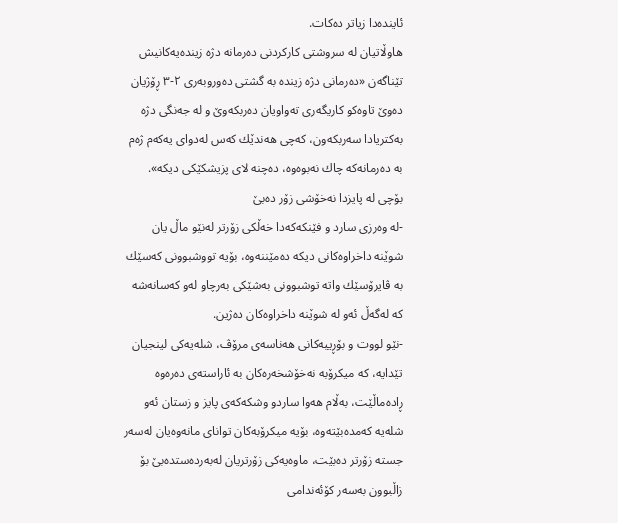ئایندەدا زیاتر دەكات.
ھاوڵاتیان لە سروشتی كاركردنی دەرمانە دژە زیندەیەكانیش تێناگەن «دەرمانی دژە زیندە بە گشتی دەوروبەری ٢-٣ ڕۆژیان دەوێ تاوەكو كاریگەری تەواویان دەربكەوێ و لە جەنگی دژە بەكتریادا سەربكەون، كەچی ھەندێك كەس لەدوای یەكەم ژەم بە دەرمانەكە چاك نەبوەوە، دەچنە لای پزیشكێكی دیكە».
بۆچی لە پایزدا نەخۆشی زۆر دەبێ
-لە وەرزی سارد و فێنكەكەدا خەڵكی زۆرتر لەنێو ماڵ یان شوێنە داخراوەكانی دیكە دەمێننەوە، بۆیە تووشبوونی كەسێك بە ڤایرۆسێك واتە توشبوونی بەشێكی بەرچاو لەو كەسانەشە كە لەگەڵ ئەو لە شوێنە داخراوەكان دەژین.
-نێو لووت و بۆڕییەكانی ھەناسەی مرۆڤ، شلەیەكی لینجیان تێدایە، كە میكرۆبە نەخۆشخەرەكان بە ئاراستەی دەرەوە ڕادەماڵێت، بەڵام ھەوا ساردو وشكەكەی پایز و زستان ئەو شلەیە كەمدەبێتەوە، بۆیە میكرۆبەكان توانای مانەوەیان لەسەر جستە زۆرتر دەبێت، ماوەیەكی زۆرتریان لەبەردەستدەبێ بۆ زاڵبوون بەسەر كۆئەندامی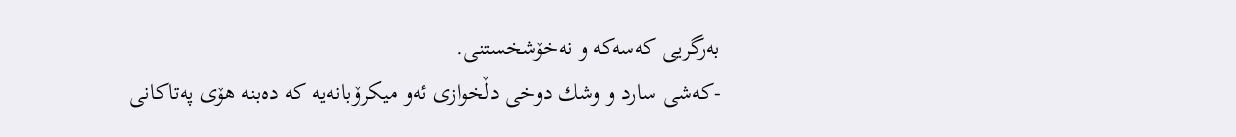بەرگریی كەسەكە و نەخۆشخستنی.
-كەشی سارد و وشك دوخی دڵخوازی ئەو میكرۆبانەیە كە دەبنە ھۆی پەتاكانی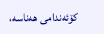كۆئەندامی ھەناسە،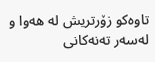تاوەكو زۆرتریش لە ھەوا و لەسەر تەنەكانی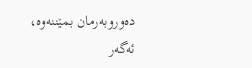دەوروبەرمان بمێننەوە، ئەگەر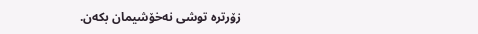زۆرترە توشی نەخۆشیمان بكەن.